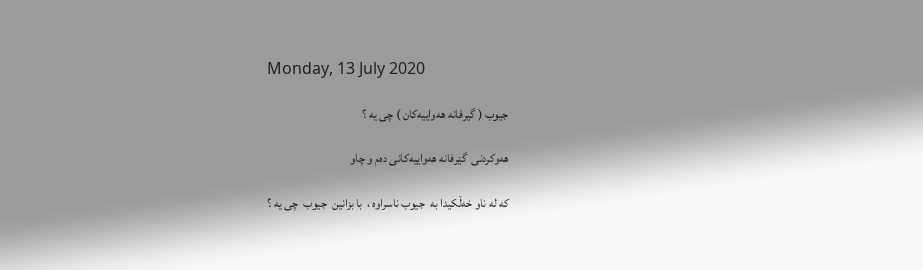Monday, 13 July 2020

جیوب ( گیرفانە هەواییەکان ) چی یە ؟

هەوکردنی  گێرفانە هەواییەکانی دەم و چاو

کە لە ناو خەڵکیدا بە  جیوب ناسراوە ،  با بزانین  جیوب  چی یە ؟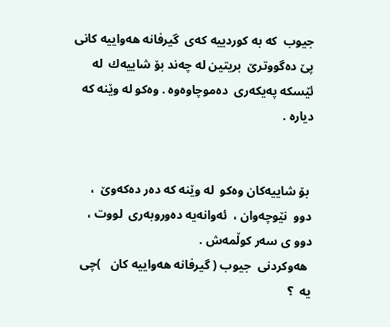جیوب  کە بە کوردییە کەی  گیرفانە هەواییە کانی  پێ دەگووترێ  بریتین لە چەند بۆ شاییەك  لە ئێسکە پەیکەری  دەموچاوەوە . وەکو لە وێنە کە دیارە .


 بۆ شاییەکان وەکو  لە وێنە کە دەر دەکەوێ  ، دوو  نێوچەوان ،  ئەوانەیە دەوروبەری  لووت ، دوو ی سەر کوڵمەش .
 هەوکردنی  جیوب ( گیرفانە هەواییە کان   )چی یە  ؟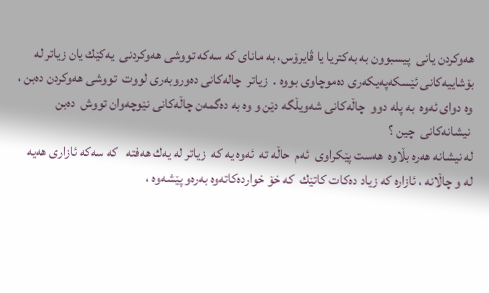هەوكردن یانی  پیسبوون بە بەکتریا یا ڤایرۆس، بە مانای کە سەکە تووشی هەوکردنی  يەكێك يان زياتر لە بۆشاييەكانی ئێسكەپەيكەرى دەموچاوى بووە .  زیاتر  چالەکانی دەوروبەری لووت  تووشی هەوکردن دەبن ،  وە دوای ئەوە  بە پلە دوو  چاڵەکانی شەویڵگە دێن و وە بە دەگمەن چاڵەکانی نێوچەوان تووش  دەبن
 نیشانەکانی  چین ؟
لە نیشانە هەرە بڵاوە  ‌هەست پێکراوی  ئەم  حاڵە تە  ئەوە یە کە  زیاتر لە یەك هەفتە   کە سەکە ئازاری هەیە  لە و چاڵانە ، ئازارە کە زیاد دەکات کاتێك  کە خۆ خواردەکاتەوە بەرەو پێشەوە ،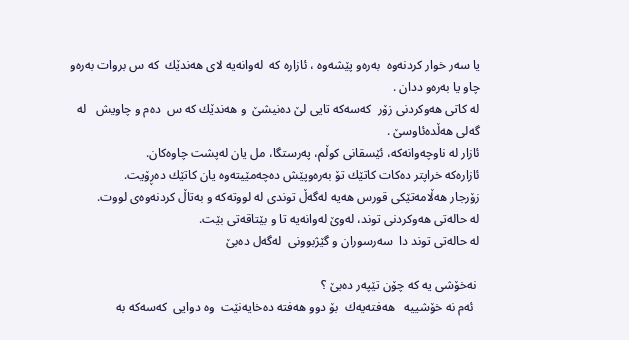یا سەر خوار کردنەوە  بەرەو پێشەوە ، ئازارە کە  لەوانەیە لای هەندێك  کە س بروات بەرەو چاو یا بەرەو ددان .
لە کاتی هەوکردنی زۆر  کەسەکە تایی لێ دەنیشێ  و هەندێك کە س  دەم و چاویش   لە گەلی هەڵدەئاوسێ .
ئازار لە ناوچەوانەكە، ئێسقانى كوڵم، پەرستگا، مل يان لەپشت چاوەكان.
ئازارەكە خراپتر دەكات كاتێك تۆ بەرەوپێش دەچەمێيتەوە يان كاتێك دەڕۆيت.
زۆرجار هەڵامەتێكى قورس هەيە لەگەڵ توندى لە لووتەكە و بەتاڵ كردنەوەى لووت.
لە حالەتى هەوكردنى توند، لەوێ لەوانەيە تا و بێتاقەتى بێت.
لە حالەتى توند دا  سەرسوران و گێژبوونی  لەگەل دەبێ

 نەخۆشی یە کە چۆن تێپەر دەبێ ؟
  ئەم نە خۆشییە   هەفتەیەك  بۆ دوو هەفتە دەخایەنێت  وە دوایی  کەسەکە بە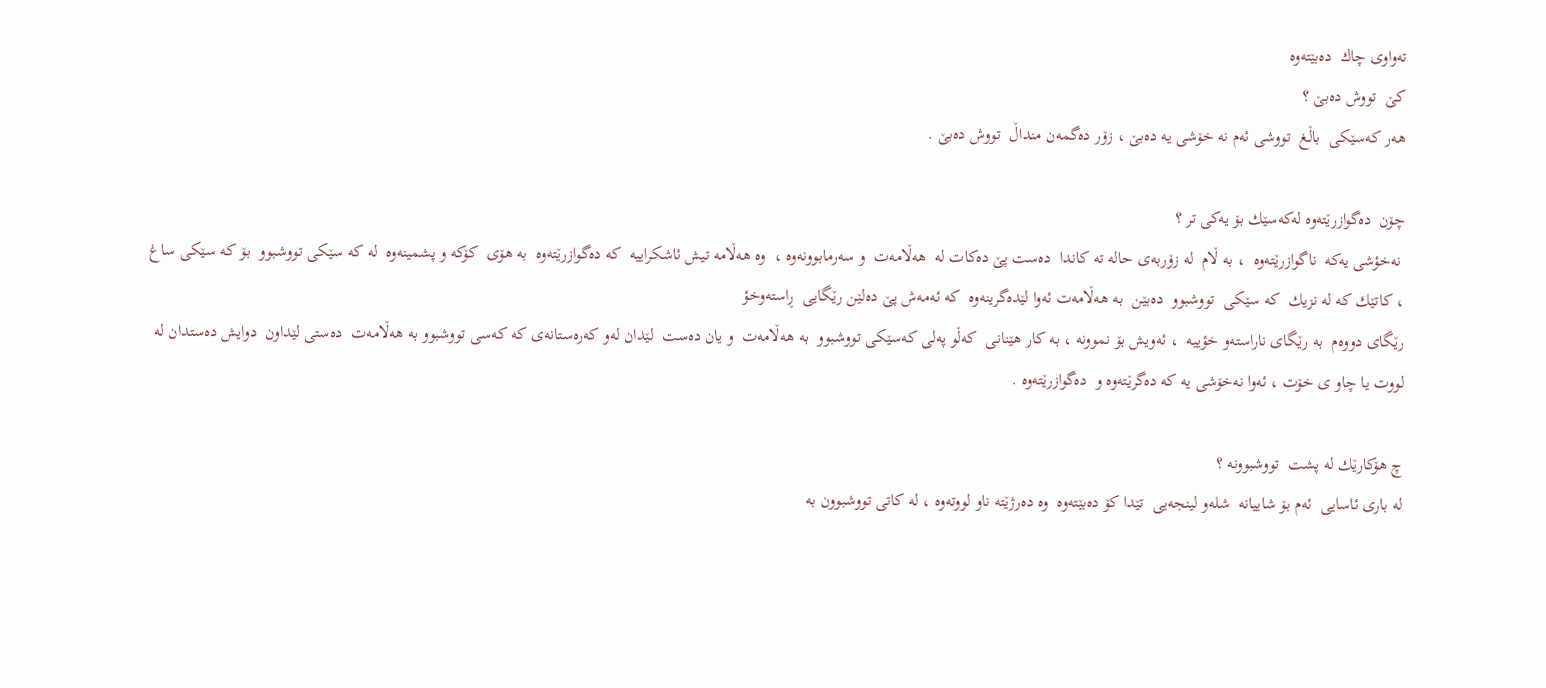تەواوی چاك  دەبێتەوە
کێ  تووش دەبێ ؟
هەر کەسێكی  باڵغ  تووشی ئەم نە خۆشی یە دەبێ ، زۆر دەگمەن منداڵ  تووش دەبێ .

چۆن  دەگوازرێتەوە لەکەسێك بۆ یەکی تر ؟
 نەخؤشی یەکە  ناگوازرێتەوە  ، بە ڵام  لە زۆربەی حالە تە کاندا  دەست پێ دەکات لە  هەڵامەت  و سەرمابوونەوە ،  وە هەڵامە تیش ئاشکراییە  کە دەگوازرێتەوە  بە هۆی  کۆکە و پشمینەوە  لە کە سێكی تووشبوو  بۆ کە سێکی ساغ  ، کاتێك کە لە نزیك  کە سێكی  تووشبوو  دەبێن  بە هەڵامەت ئەوا لێدەگرینەوە  کە ئەمەش پێ دەلێن رێگایی  ڕاستەوخؤ
رێگای دووەم  بە رێگای ناراستەو خؤییە  ، ئەویش بۆ نموونە ، بە کار هێنانی  کەڵو پەلی کەسێکی تووشبوو  بە هەڵامەت  و یان دەست  لێدان لەو کەرەستانەی کە کەسی تووشبوو بە هەڵامەت  دەستی لێداون  دوایش دەستدان لە لووت یا چاو ی خۆت ، ئەوا نەخۆشی یە کە دەگرێتەوە و  دەگوازرێتەوە .

چ هۆکارێك لە پشت  تووشبوونە ؟
لە باری ئاسایی  ئەم بۆ شاییانە  شلەو لینجەیی  تێدا کۆ دەبێتەوە  وە دەرژێتە ناو لووتەوە ، لە کاتی تووشبوون بە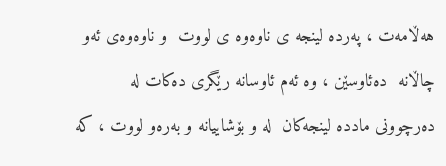هەڵامەت ، پەردە لینجە ی ناوەوە ی لووت  و ناوەوەی ئەو چاڵانە  دەئاوسێن ، وە ئەم ئاوسانە رێگری دەکات لە دەرچوونی ماددە لینجەکان  لە و بۆشاییانە و بەرەو لووت ، کە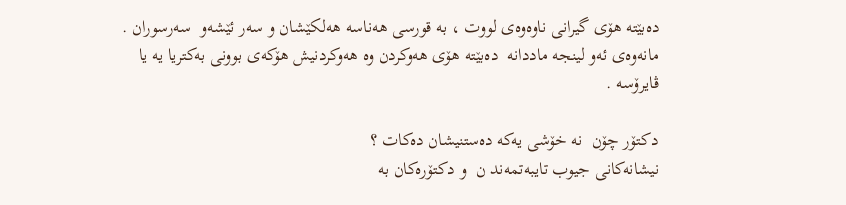دەبێتە هۆی گیرانی ناوەوەی لووت ، بە قورسی هەناسە هەلکێشان و سەر ئێشەو  سەرسوران .
مانەوەی ئەو لینجە ماددانە  دەبێتە هۆی هەوکردن وە هەوکردنیش هۆکەی بوونی بەکتریا یە یا  ڤایرۆسە .

دکتۆر چۆن  نە خۆشی یەکە دەستنیشان دەکات ؟
نیشانەکانی جیوب تایبەتمەند ن  و دکتۆرەکان بە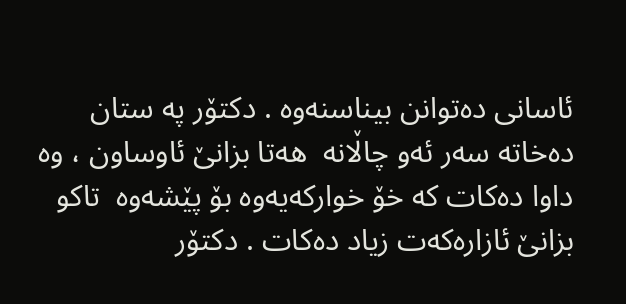ئاسانی دەتوانن بیناسنەوە . دکتۆر پە ستان  دەخاتە سەر ئەو چاڵانە  هەتا بزانێ ئاوساون ، وە داوا دەکات کە خۆ خوارکەیەوە بۆ پێشەوە  تاکو بزانێ ئازارەکەت زیاد دەکات . دکتۆر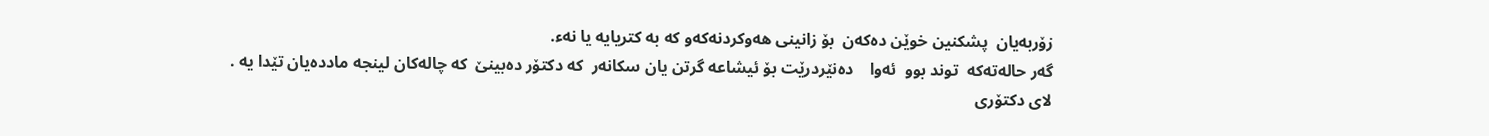زۆربەیان  پشکنین خوێن دەکەن  بۆ زانینی هەوکردنەکەو کە بە کتریایە یا نەء.
گەر حالەتەکە  توند بوو  ئەوا    دەنێردرێت بۆ ئیشاعە گرتن یان سکانەر  کە دکتۆر دەبینێ  کە چالەکان لینجە ماددەیان تێدا یە .
لای دکتۆری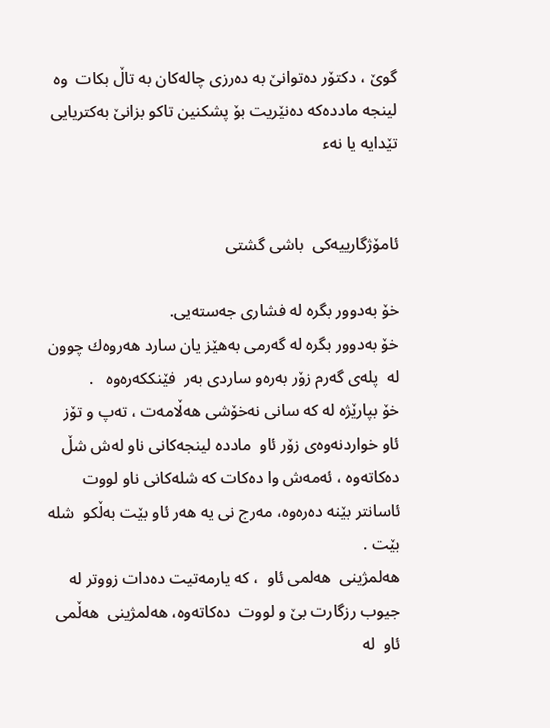گوێ ، دکتۆر دەتوانێ بە دەرزی چالەکان بە تاڵ بکات  وە لینجە ماددەکە دەنێریت بۆ پشکنین تاکو بزانێ بەکتریایی تێدایە یا نەء


ئامۆژگاريیەکی  باشى گشتى

خۆ بەدوور بگرە لە فشارى جەستەيى.
خۆ بەدوور بگرە لە گەرمى بەهێز يان سارد هەروەك چوون لە  پلەى گەرم زۆر بەرەو ساردی بەر  فێنککەرەوە   .
خۆ بپارێژە لە کە سانی نەخۆشی هەڵامەت ، تەپ و تۆز
ئاو خواردنەوەی زۆر ئاو  ماددە لینجەکانی ناو لەش شڵ دەکاتەوە ، ئەمەش وا دەکات کە شلەکانی ناو لووت  ئاسانتر بێنە دەرەوە، مەرج نی یە هەر ئاو بێت بەڵکو  شلە بێت .
هەلمژینی  هەلمی ئاو  ، کە یارمەتیت دەدات زووتر لە جیوب رزگارت بێ و لووت  دەکاتەوە، هەلمژینی  هەڵمی ئاو  لە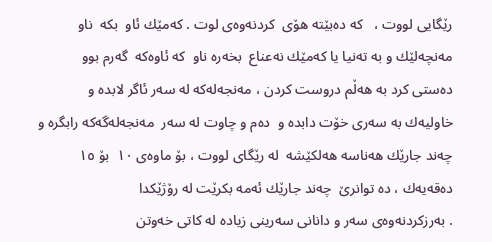رێگایی لووت ،   کە دەبێتە هۆی  کردنەوەی لوت . کەمێك ئاو  بکە  ناو مەنچەلێك و بە تەنیا یا کەمێك نەعناع  بخەرە ناو  کە ئاوەکە  گەرم بوو  دەستی کرد بە هەڵم دروست کردن ، مەنجەلەکە لە سەر ئاگر لابدە و  خاولیەك بە سەری خۆت دابدە و  دەم و چاوت لە سەر  مەنجەلەگەکە رابگرە و چەند جارێك هەناسە هەلکێشە  لە رێگای لووت ، بۆ ماوەی ١٠  بۆ ١٥ دەقەیەك ، دە توانرێ  چەند جارێك ئەمە بکرێت لە رۆژێکدا
. بەرزکردنەوەی سەر و دانانی سەرینی زیادە لە کاتی خەوتن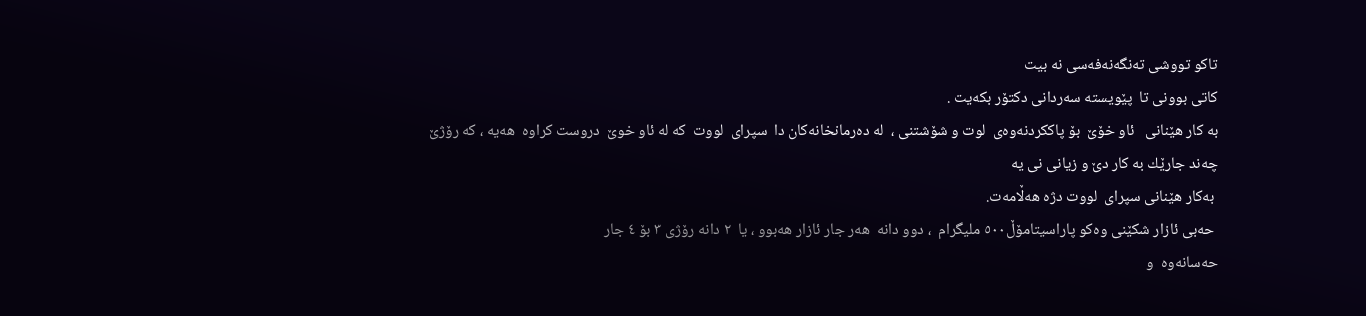تاکو تووشی تەنگەنەفەسی نە بیت
کاتی بوونی تا  پێویستە سەردانی دکتۆر بکەیت .
بە کار هێنانی   ئاو خۆێ  بۆ پاککردنەوەی  لوت و شۆشتنی ،  لە دەرمانخانەکان دا  سپرای  لووت  کە لە ئاو خوێ  دروست کراوە  هەیە ، کە رۆژێ چەند جارێك بە کار دێ و زیانی نی یە
 بەکار هێنانی سپرای  لووت دژە هەڵامەت.
 حەبی ئازار شکێنی وەکو پاراسیتامۆڵ٥٠٠ ملیگرام  ، دوو دانە  هەر جار ئازار هەبوو ، یا  ٢ دانە رۆژی ٣ بۆ ٤ جار
حەسانەوە  و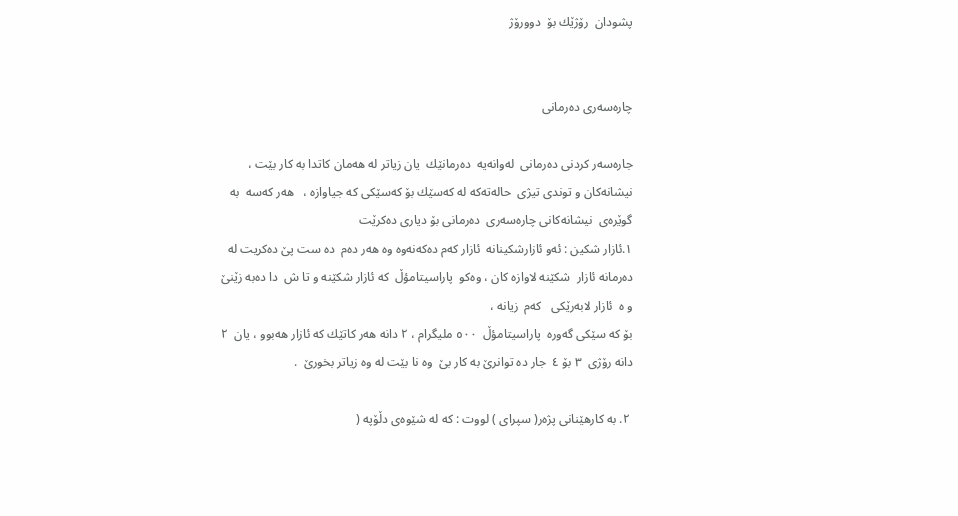پشودان  رۆژێك بۆ  دوورۆژ


چارەسەری دەرمانی

جارەسەر کردنی دەرمانی  لەوانەیە  دەرمانێك  یان زیاتر لە هەمان کاتدا بە کار بێت ، نیشانەکان و توندی تیژی  حالەتەکە لە کەسێك بۆ کەسێكی کە جیاوازە ،   هەر کەسە  بە گوێرەی  نیشانەکانی چارەسەری  دەرمانی بۆ دیاری دەکرێت
١.ئازار شکین : ئەو ئازارشكینانە  ئازار کەم دەکەنەوە وە هەر دەم  دە ست پێ دەکریت لە  دەرمانە ئازار  شکێنە لاوازە کان ، وەکو  پاراسیتامؤڵ  کە ئازار شکێنە و تا ش  دا دەبە زێنێ  و ە  ئازار لابەرێكی   کەم  زیانە ،
بۆ کە سێكی گەورە  پاراسیتامؤڵ  ٥٠٠ ملیگرام ، ٢ دانە هەر کاتێك کە ئازار هەبوو ، یان  ٢ دانە رۆژی  ٣ بۆ ٤  جار دە توانرێ بە کار بێ  وە نا بێت لە وە زیاتر بخورێ  .

 ٢. بە کار‌هێنانی پژەر( سپرای ) لووت : کە لە شێوەی دڵۆپە (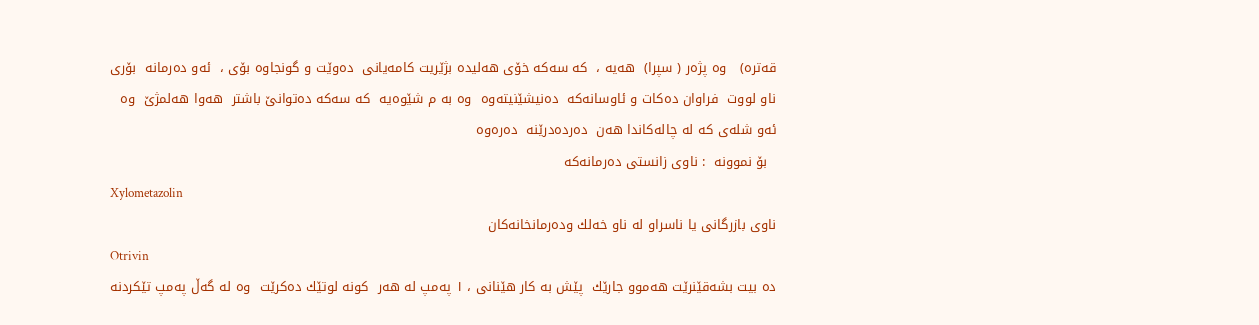قەترە)   وە پژەر ( سپرا)  هەیە ،  کە سەکە خۆی هەلیدە بژێریت کامەیانی  دەوێت و گونجاوە بۆی ،  ئەو دەرمانە  بۆری ناو لووت  فراوان دەکات و ئاوسانەکە  دەنیشێنیتەوە  وە بە م شێوەیە  کە سەکە دەتوانێ باشتر  هەوا هەلمژێ  وە ئەو شلەی کە لە چالەکاندا هەن  دەردەدرێنە  دەرەوە
  بۆ نموونە  : ناوی زانستی دەرمانەکە
Xylometazolin
ناوی بازرگانی یا ناسراو لە ناو خەلك ودەرمانخانەکان
Otrivin
دە بیت بشەقێنرێت هەموو جارێك  پێش بە کار هێنانی ، ١ پەمپ لە هەر  کونە لوتێك دەکرێت  وە لە گەڵ پەمپ تێکردنە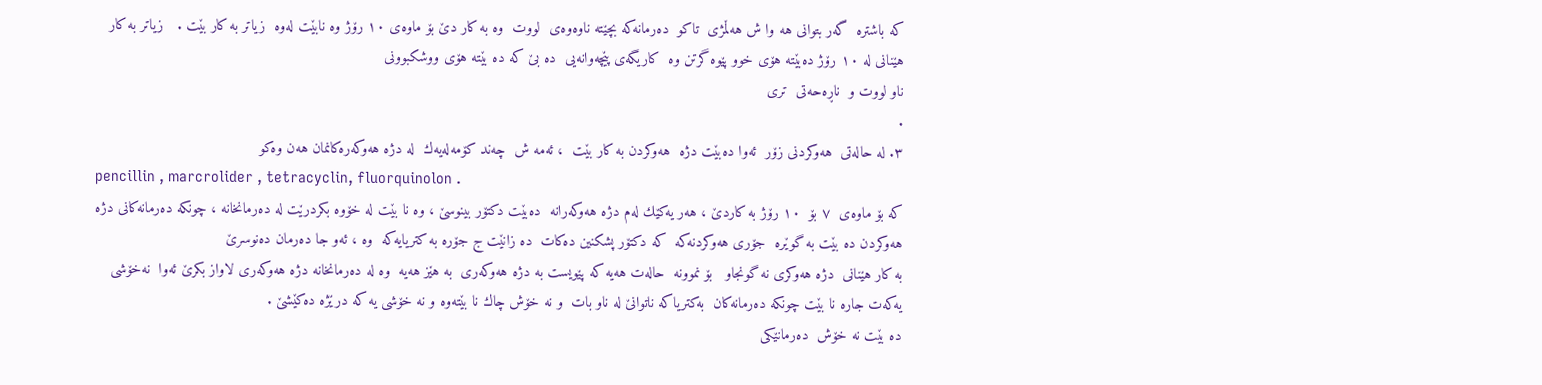کە باشترە  گەر بتوانی هە وا ش هەڵمژی  تاکو  دەرمانەکە بچێتە ناوەوەی  لووت  وە بە کار دێ بۆ ماوەی ١٠ رۆژ وە نابێت لەوە  زیاتر بە کار بێت .   زیاتر بە کار هێنانی لە ١٠ رۆژ دەبێتە هۆی خوو پێوە گرتن وە  کاریگەی پێچەوانەیی  دە بێ کە دە بێتە هۆی ووشكبوونی
ناو لووت و  ناڕەحەتی  تری
.
٣. لە حالەتی  هەوکردنی زۆر  ئەوا دەبێت دژە  هەوکردن بە کار بێت  ، ئەمە ش  چەند کۆمەلەیەك  لە دژە هەوکەرەکانمان هەن وەکو
pencillin , marcrolider , tetracyclin, fluorquinolon .
کە بۆ ماوەی  ٧ بۆ  ١٠ رۆژ بە کاردێ ، هەر یەکێك لەم دژە هەوکەرانە  دەبێت دکتۆر بینوسێ ، وە نا بێت لە خۆوە بکردرێت لە دەرمانخانە ، چونکە دەرمانەکانی دژە هەوکردن دە بێت بە گوێرە  جۆری هەوکردنەکە  کە دکتۆر پشکنین دەکات  دە زانێت ج جۆرە بە کتریایەکە  وە ، ئەو جا دەرمان دەنوسرێ
بە کار هێنانی  دژە هەوکری نە گونجاو   بۆ نموونە  حالەت هەیە کە پێویست بە دژە هەوکەری  بە هێز هەیە  وە لە دەرمانخانە دژە هەوکەری لاواز بکرێ ئەوا  نەخۆشی یەکەت جارە نا بێت چونکە دەرمانەکان  بەکتریاکە ناتوانێ لە ناو بات  و نە خۆش چاك نا بێتەوە و نە خۆشی یە کە درێژە دەکێشێ .
دە بێت نە خۆش  دەرمانێکی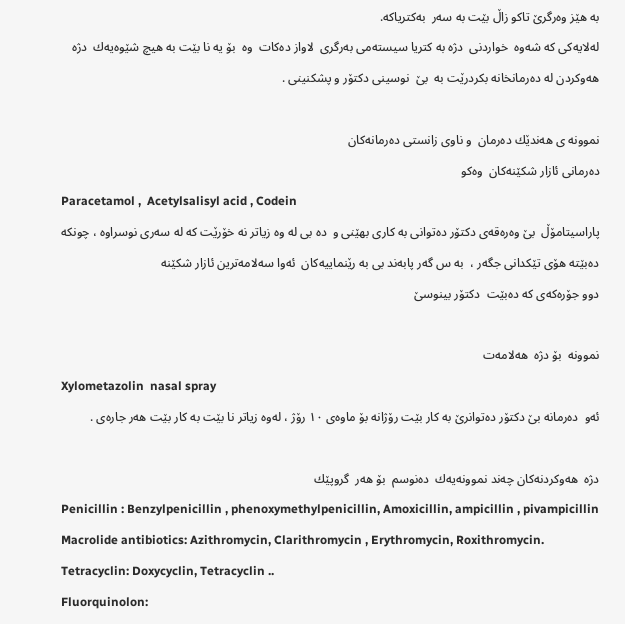بە هێز وەرگرێ تاکو زاڵ بێت بە سەر  بەکتریاکە.
لەلایەکی کە شەوە  خواردنی  دژە بە کتریا سیستەمی بەرگری  لاواز دەکات  وە  بۆ یە نا بێت بە هیچ شێوەیەك  دژە هەوکردن لە دەرمانخانە بکردرێت بە  بێ  نوسینی دکتۆر و پشکنینی .

نموونە ی هەندێك دەرمان  و ناوی زانستی دەرمانەکان
دەرمانی ئازار شکێنەکان  وەکو
Paracetamol ,  Acetylsalisyl acid , Codein
پاراسیتامۆڵ  بێ وەرەقەی دکتۆر دەتوانی بە کاری بهێنی و  دە بی لە وە زیاتر نە خۆرێت کە لە سەری نوسراوە ، چونکە دەبێتە هۆی تێکدانی جگەر ،  بە س گەر پابەند بی بە رێنماییەکان  ئەوا سەلامەترین ئازار شکێنە
دوو جۆرەکەی کە دەبێت  دکتۆر بینوسێ

نموونە  بۆ دژە  هەلامەت
Xylometazolin  nasal spray
ئەو  دەرمانە بێ دکتۆر دەتوانرێ بە کار بێت رۆژانە بۆ ماوەی ١٠ رۆژ ، لەوە زیاتر نا بێت بە کار بێت هەر جارەی .

دژە  هەوکردنەکان چەند نموونەیەك  دەنوسم  بۆ هەر  گروپێك
Penicillin : Benzylpenicillin , phenoxymethylpenicillin, Amoxicillin, ampicillin , pivampicillin
Macrolide antibiotics: Azithromycin, Clarithromycin , Erythromycin, Roxithromycin.
Tetracyclin: Doxycyclin, Tetracyclin ..
Fluorquinolon: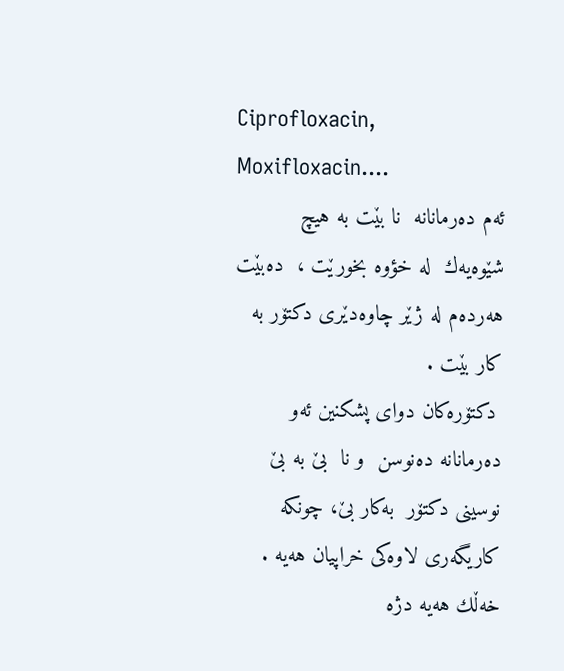Ciprofloxacin, Moxifloxacin....
ئەم دەرمانانە  نا بێت بە هیچ شێوەیەك  لە خؤوە بخورێت ،  دەبێت هەردەم لە ژێر چاوەدێری دکتۆر بە کار بێت .
 دکتۆرەکان دوای پشکنین ئەو دەرمانانە دەنوسن  و نا  بێ بە بێ نوسینی دکتۆر  بەکار بێ، چونکە  کاریگەری لاوەکی خراپیان هەیە .
خەڵك هەیە دژە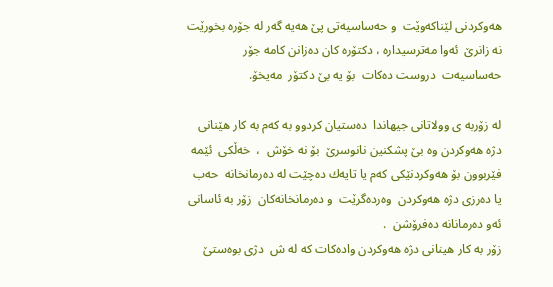هەوکردنی لێناکەوێت  و حەساسیەتی پێ هەیە گەر لە جۆرە بخورێت  نە زانرێ  ئەوا مەترسیدارە ، دکتۆرە کان دەزانن کامە جۆر  حەساسیەت  دروست دەکات  بۆ یە بێ دکتۆر  مەیخۆ.

لە زۆربە ی وولاتانی جیهاندا  دەستیان کردوو بە کەم بە کار هێنانی دژە هەوکردن وە بێ پشکنین نانوسرێ  بۆ نە خۆش  ،  خەڵكی  ئێمە  فێربوون بۆ هەوکردنێكی کەم یا تایەك دەچێت لە دەرمانخانە  حەب یا دەرزی دژە هەوکردن  وەردەگرێت  و دەرمانخانەکان  زۆر بە ئاسانی ئەو دەرمانانە دەفرۆشن  .
زۆر بە کار هینانی دژە هەوکردن وادەکات کە لە ش  دژی بوەستێ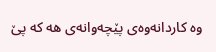وە کاردانەوەی پێچەوانەی هە کە پێ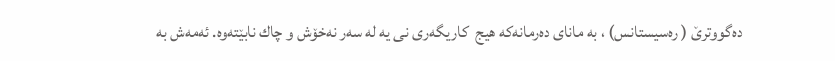دەگووترێ ( رەسیستانس) ، بە مانای دەرمانەکە هیج  کاریگەری نی یە لە سەر نەخۆش و چاك نابێتەوە. ئەمەش بە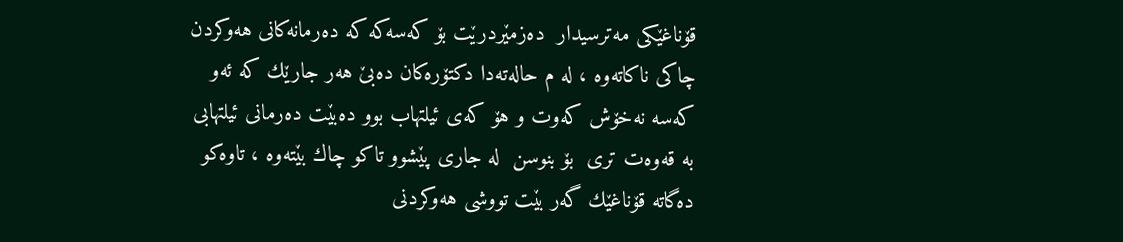قۆناغێكی مەترسیدار  دەزمێردرێت بۆ کەسەکە کە دەرمانەکانی هەوکردن چاکی ناکاتەوە ، لە م حالەتەدا دکتۆرەکان دەبێ هەر جارێك کە ئەو کەسە نەخۆش کەوت و هۆ کەی ئیلتهاب بوو دەبێت دەرمانی ئیلتهابی بە قەوەت تری  بۆ بنوسن  لە جاری پێشوو تاکو چاك بێتەوە ، تاوەکو  دەگاتە قۆناغێك گەر بێت تووشی هەوکردنی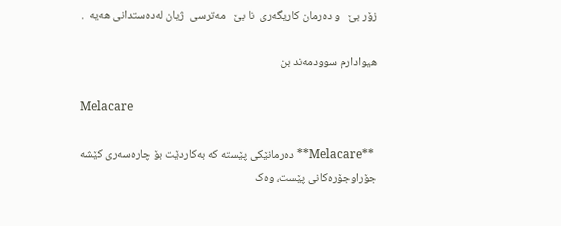زۆر بێ   و دەرمان کاریگەری  نا بێ   مەترسی  ژیان لەدەستدانی هەیە  .

هیوادارم سوودمەند بن

Melacare

 **Melacare** دەرمانێکی پێستە کە بەکاردێت بۆ چارەسەری کێشە جۆراوجۆرەکانی پێست، وەک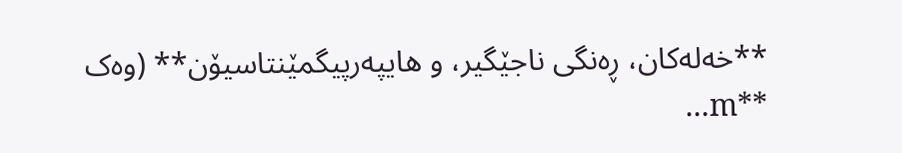**خەلەکان، ڕەنگی ناجێگیر، و هایپەرپیگمێنتاسیۆن** (وەک **m...